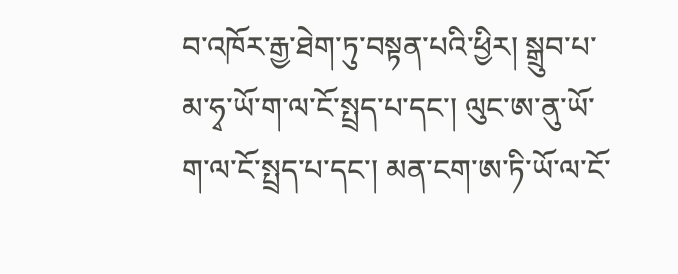བ་འཁོར་རྒྱ་ཐེག་ཏུ་བསྟན་པའི་ཕྱིར། སྒྲུབ་པ་མ་ཧྭ་ཡོ་ག་ལ་ངོ་སྤྲད་པ་དང་། ལུང་ཨ་ནུ་ཡོ་ག་ལ་ངོ་སྤྲད་པ་དང་། མན་ངག་ཨ་ཏི་ཡོ་ལ་ངོ་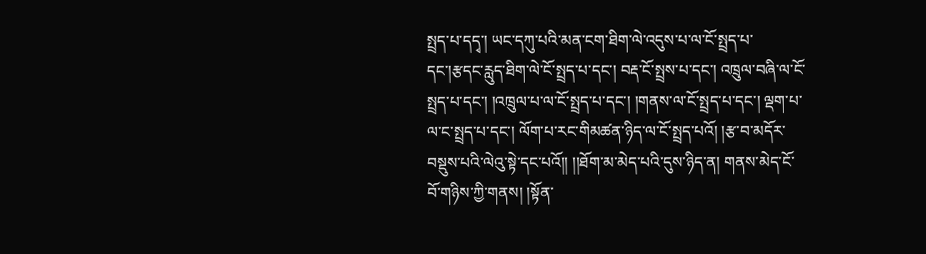སྤྲད་པ་དདྭ་། ཡང་དཀུ་པའི་མན་ངག་ཐིག་ལེ་འདུས་པ་ལ་ངོ་སྤྲད་པ་དང་།རྩདང་རླུད་ཐིག་ལེ་ངོ་སྤྲད་པ་དང་། བརྡ་ངོ་སྤྲས་པ་དང་། འཁྲུལ་བཞི་ལ་ངོ་སྤྲད་པ་དང་། །འཁྲུལ་པ་ལ་ངོ་སྤྲད་པ་དང་། །གནས་ལ་ངོ་སྤྲད་པ་དང་། ལྡག་པ་ལ་ང་སྤྲད་པ་དང་། ལོག་པ་རང་གིམཚན་ཉིད་ལ་ངོ་སྤྲད་པའོ། །རྩ་བ་མདོར་བསྡུས་པའི་ལེའུ་སྟེ་དང་པའོ།། །།ཐོག་མ་མེད་པའི་དུས་ཉིད་ན། གནས་མེད་ངོ་བོ་གཉིས་ཀྱི་གནས། །སྟོན་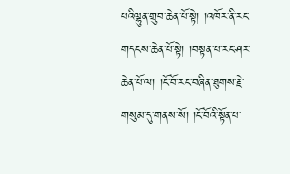པའིལྷུན་གྲུབ་ཆེན་པོ་སྟེ། །འཁོར་ནི་རང་གདངས་ཆེན་པོ་སྟེ། །བསྟན་པ་རང་ཤར་ཆེན་པོ་ལ། །ངོ་བོ་རང་བཞིན་ཐུགས་རྗེ་གསུམ་དུ་གནས་སོ། །ངོ་བོའི་སྟོན་པ་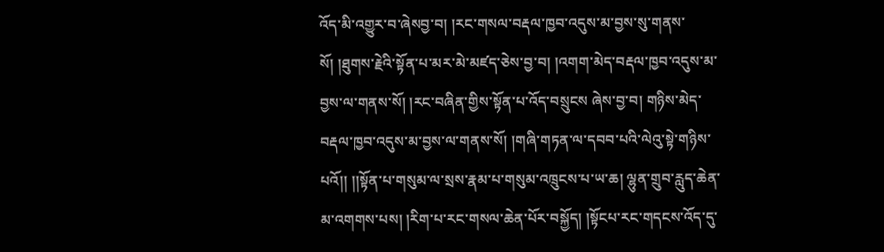འོད་མི་འགྱུར་བ་ཞེསབྱ་བ། །རང་གསལ་བརྡལ་ཁྱབ་འདུས་མ་བྱས་སུ་གནས་སོ། །ཐུགས་རྗེའི་སྟོན་པ་མར་མེ་མཛད་ཅེས་བྱ་བ། །འགག་མེད་བརྡལ་ཁྱབ་འདུས་མ་བྱས་ལ་གནས་སོ། །རང་བཞིན་གྱིས་སྟོན་པ་འོད་བསྲུངས ཞེས་བྱ་བ། གཉིས་མེད་བརྡལ་ཁྱབ་འདུས་མ་བྱས་ལ་གནས་སོ། །གཞི་གཏན་ལ་དབབ་པའི་ལེའུ་སྟེ་གཉིས་པའོ།། །།སྟོན་པ་གསུམ་ལ་སྲས་རྣམ་པ་གསུམ་འཁྲུངས་པ་ཡ་ཆ། ལྷུན་གྲུབ་རླུད་ཆེན་མ་འགགས་པས། །རིག་པ་རང་གསལ་ཆེན་པོར་བསྐྱོད། །སྟོངཔ་རང་གདངས་འོད་དུ་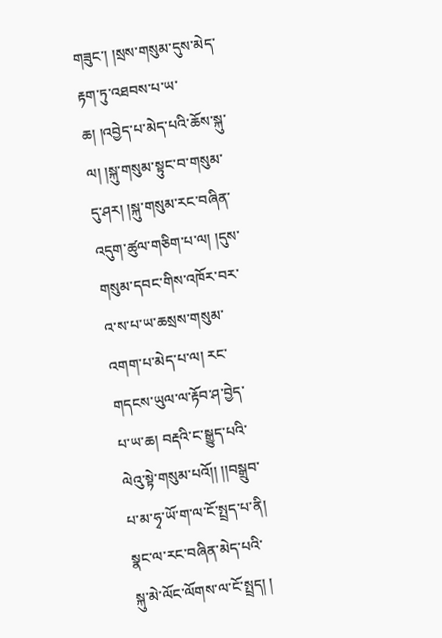གཟུང་། །སྲས་གསུམ་དུས་མེད་རྟག་ཏུ་འཐབས་པ་ཡ་ཆ། །འབྱེད་པ་མེད་པའི་ཆོས་སྐུ་ལ། །སྐུ་གསུམ་སྟུང་བ་གསུམ་དུ་ཤར། །སྐུ་གསུམ་རང་བཞིན་འདུག་ཚུལ་གཅིག་པ་ལ། །དུས་གསུམ་དབང་གིས་འཁོར་བར་འ་ས་པ་ཡ་ཆསྲས་གསུམ་འགག་པ་མེད་པ་ལ། རང་གདངས་ཡུལ་ལ་རྟོབ་ཤ་བྱེད་པ་ཡ་ཆ། བརྡའི་ང་སྒྱུད་པའི་ལེའུ་སྟེ་གསུམ་པའོ།། །།བསྒྲུབ་པ་མ་ཧྭ་ཡོ་ག་ལ་ངོ་སྤྲད་པ་ནི། སྣང་ལ་རང་བཞིན་མེད་པའི་སྐུ་མེ་ལོང་ལོགས་ལ་ངོ་སྤྲད། །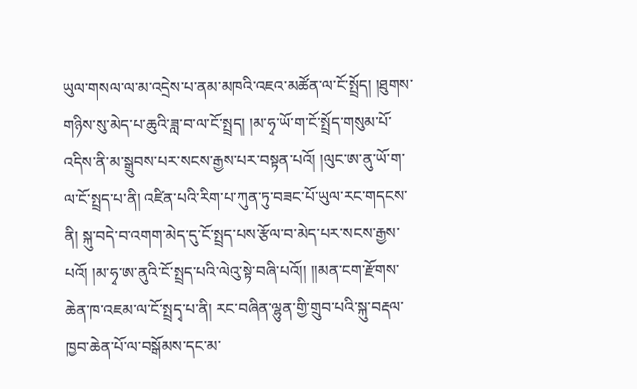ཡུལ་གསལ་ལ་མ་འདྲེས་པ་ནམ་མཁའི་འཇའ་མཚོན་ལ་ངོ་སྤྲོད། །ཐུགས་གཉིས་སུ་མེད་པ་ཆུའི་ཟླ་བ་ལ་ངོ་སྤྲད། །མ་ཧྭ་ཡོ་ག་ངོ་སྤྲོད་གསུམ་པོ་འདིས་ནི་མ་སྒྲུབས་པར་སངས་རྒྱས་པར་བསྟན་པའོ། །ལུང་ཨ་ནུ་ཡོ་ག་ལ་ངོ་སྤྲད་པ་ནི། འཛིན་པའི་རིག་པ་ཀུན་ཏུ་བཟང་པོ་ཡུལ་རང་གདངས་ནི། སྐུ་བདེ་བ་འགག་མེད་དུ་ངོ་སྤྲད་པས་རྩོལ་བ་མེད་པར་སངས་རྒྱས་པའོ། །མ་ཧྭ་ཨ་ནུའི་ངོ་སྤྲད་པའི་ལེའུ་སྟེ་བཞི་པའོ།། །།མན་ངག་རྫོགས་ཆེན་ཁ་འཇམ་ལ་ངོ་སྤྲདྭ་པ་ནི། རང་བཞིན་ལྷུན་གྱི་གྲུབ་པའི་སྐུ་བརྡལ་ཁྱབ་ཆེན་པོ་ལ་བསྒོམས་དང་མ་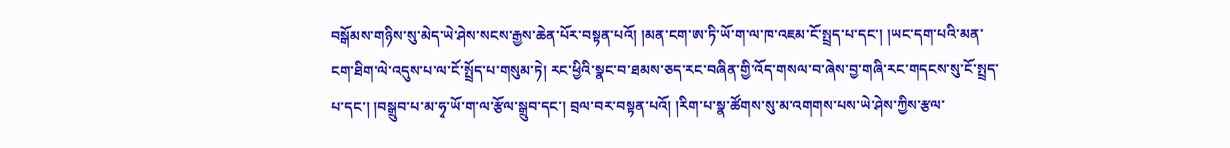བསྒོམས་གཉིས་སུ་མེད་ཡེ་ཤེས་སངས་རྒྱས་ཆེན་པོར་བསྟན་པའོ། །མན་ངག་ཨ་ཏི་ཡོ་ག་ལ་ཁ་འཇམ་ངོ་སྤྲད་པ་དང་། །ཡང་དག་པའི་མན་ངག་ཐིག་ལེ་འདུས་པ་ལ་ངོ་སྤྲོད་པ་གསུམ་ཏེ། རང་ཕྱིའི་སྣང་བ་ཐམས་ཅད་རང་བཞིན་གྱི་འོད་གསལ་བ་ཞེས་བྱ་གཞི་རང་གདངས་སུ་ངོ་སྤྲད་པ་དང་། །བསྒྲུབ་པ་མ་ཧྭ་ཡོ་ག་ལ་རྩོལ་སྒྲུབ་དང་། བྲལ་བར་བསྟན་པའོ། །རིག་པ་སྣ་ཚོགས་སུ་མ་འགགས་པས་ཡེ་ཤེས་ཀྱིས་རྩལ་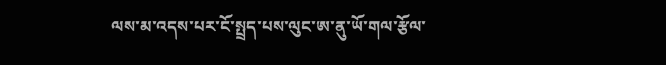ལས་མ་འདས་པར་ངོ་སྤྲད་པས་ལུང་ཨ་ནུ་ཡོ་གལ་རྩོལ་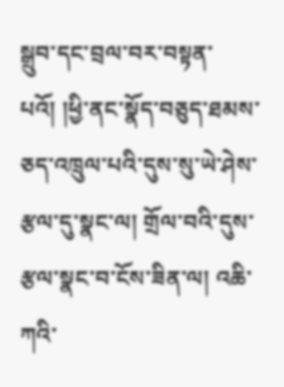སྒྲུབ་དང་བྲལ་བར་བསྟན་པའོ། །ཕྱི་ནང་སྣོད་བཅུད་ཐམས་ཅད་འཁྲུལ་པའི་དུས་སུ་ཡེ་ཤེས་རྩལ་དུ་སྣང་ལ། གྲོལ་བའི་དུས་རྩལ་སྣང་བ་ངོས་ཟིན་ལ། འཆི་ཀའི་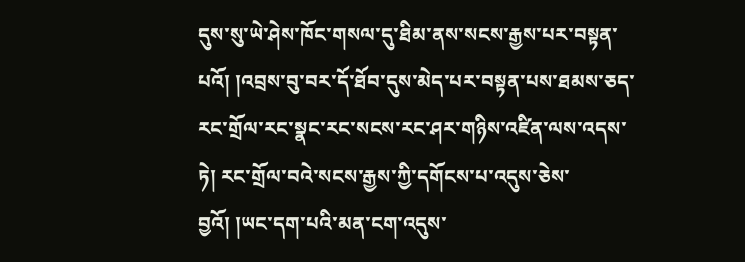དུས་སུ་ཡེ་ཤེས་ཁོང་གསལ་དུ་ཐིམ་ནས་སངས་རྒྱས་པར་བསྟན་པའོ། །འབྲས་བུ་བར་དོ་ཐོབ་དུས་མེད་པར་བསྟན་པས་ཐམས་ཅད་རང་གྲོལ་རང་སྣང་རང་སངས་རང་ཤར་གཉིས་འཛིན་ལས་འདས་ཏེ། རང་གྲོལ་བའེ་སངས་རྒྱས་ཀྱི་དགོངས་པ་འདུས་ཅེས་བྱའོ། །ཡང་དག་པའི་མན་ངག་འདུས་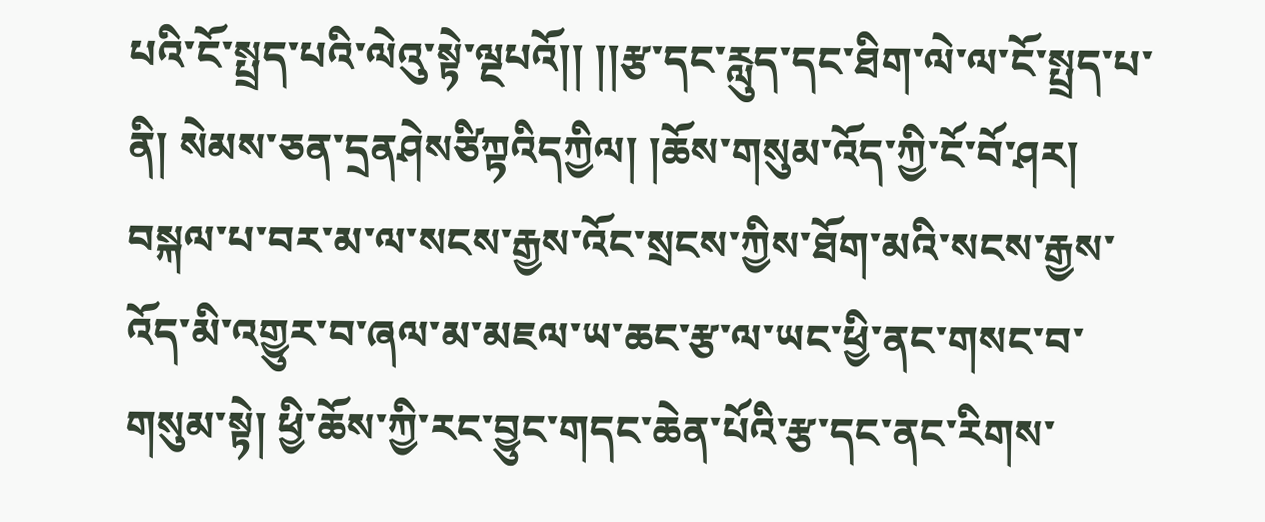པའི་ངོ་སྤྲད་པའི་ལེའུ་སྟེ་ལྔཔའོ།། །།རྩ་དང་རླུད་དང་ཐིག་ལེ་ལ་ངོ་སྤྲད་པ་ནི། སེམས་ཅན་དྲནཤེསཙིཀྟའིདཀྱིལ། །ཆོས་གསུམ་འོད་ཀྱི་ངོ་བོ་ཤར། བསྐལ་པ་བར་མ་ལ་སངས་རྒྱས་འོང་སྲངས་ཀྱིས་ཐོག་མའི་སངས་རྒྱས་འོད་མི་འགྱུར་བ་ཞལ་མ་མཇལ་ཡ་ཆང་རྩ་ལ་ཡང་ཕྱི་ནང་གསང་བ་གསུམ་སྟེ། ཕྱི་ཆོས་ཀྱི་རང་བྱུང་གདང་ཆེན་པོའི་རྩ་དང་ནང་རིགས་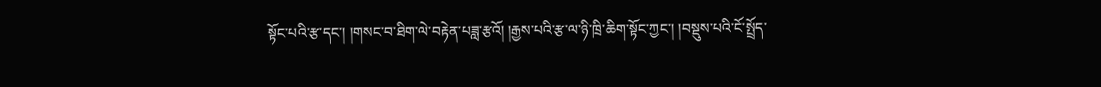སྟོང་པའི་རྩ་དང་། །གསང་བ་ཐིག་ལེ་བརྟེན་པཟླ་རྩའོ། །རྒྱས་པའི་རྩ་ལ་ཉི་ཁྲི་ཆིག་སྟོང་ཀྱང་། །བསྡུས་པའི་ངོ་སྤྲོད་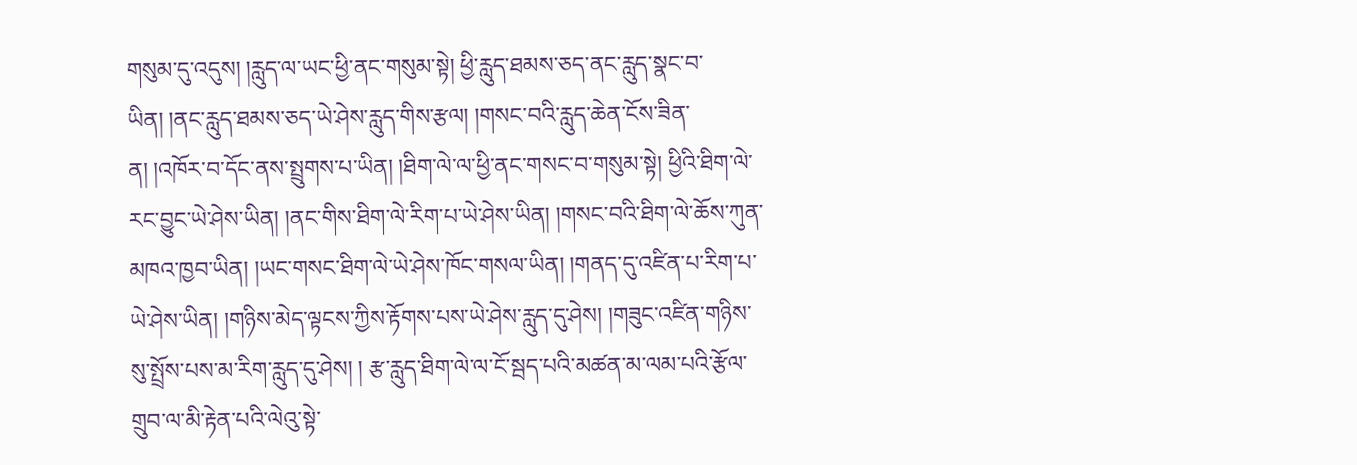གསུམ་དུ་འདུས། །རླུད་ལ་ཡང་ཕྱི་ནང་གསུམ་སྟེ། ཕྱི་རླུད་ཐམས་ཅད་ནང་རླུད་སྣང་བ་ཡིན། །ནང་རླུད་ཐམས་ཅད་ཡེ་ཤེས་རླུད་གིས་རྩལ། །གསང་བའི་རླུད་ཆེན་ངོས་ཟིན་ན། །འཁོར་བ་དོང་ནས་སྤྲུགས་པ་ཡིན། །ཐིག་ལེ་ལ་ཕྱི་ནང་གསང་བ་གསུམ་སྟེ། ཕྱིའི་ཐིག་ལེ་རང་བྱུང་ཡེ་ཤེས་ཡིན། །ནང་གིས་ཐིག་ལེ་རིག་པ་ཡེ་ཤེས་ཡིན། །གསང་བའི་ཐིག་ལེ་ཆོས་ཀུན་མཁའ་ཁྱབ་ཡིན། །ཡང་གསང་ཐིག་ལེ་ཡེ་ཤེས་ཁོང་གསལ་ཡིན། །གནད་དུ་འཛིན་པ་རིག་པ་ཡེ་ཤེས་ཡིན། །གཉིས་མེད་ལྟངས་ཀྱིས་རྟོགས་པས་ཡེ་ཤེས་རླུད་དུ་ཤེས། །གཟུང་འཛིན་གཉིས་སུ་སྤྲོས་པས་མ་རིག་རླུད་དུ་ཤེས། ། རྩ་རླུད་ཐིག་ལེ་ལ་ངོ་སྦད་པའི་མཚན་མ་ལམ་པའི་རྩོལ་གྲུབ་ལ་མི་རྟེན་པའི་ལེའུ་སྟེ་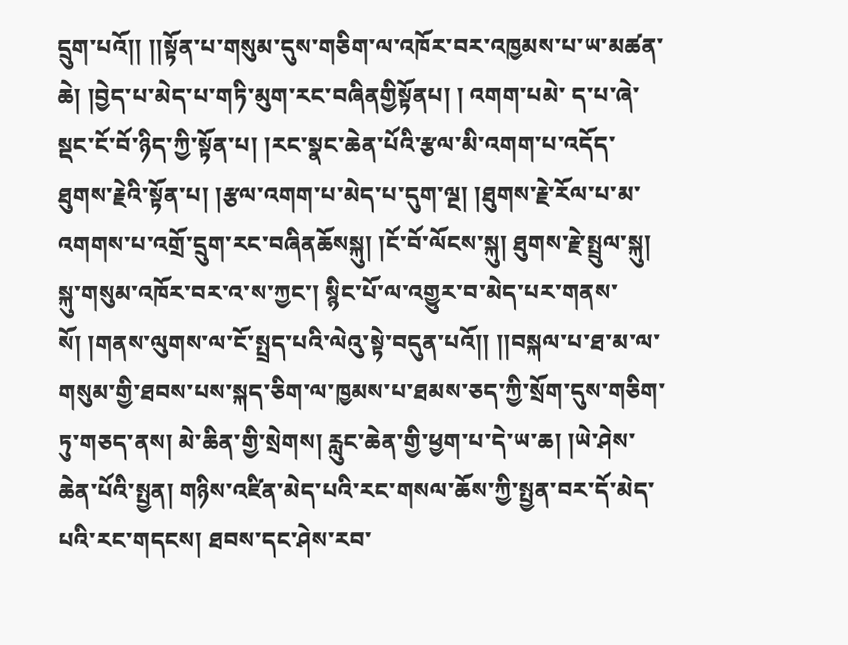དྲུག་པའོ།། །།སྟོན་པ་གསུམ་དུས་གཅིག་ལ་འཁོར་བར་འཁྱམས་པ་ཡ་མཚན་ཆེ། །བྱེད་པ་མེད་པ་གཏི་མུག་རང་བཞིནགྱིསྟོནཔ། ། འགག་པམེ་ ད་པ་ཞེ་སྡང་ངོ་བོ་ཉིད་ཀྱི་སྟོན་པ། །རང་སྣང་ཆེན་པོའི་རྩལ་མི་འགག་པ་འདོད་ཐུགས་རྗེའི་སྟོན་པ། །རྩལ་འགག་པ་མེད་པ་དུག་ལྔ། །ཐུགས་རྗེ་རོལ་པ་མ་འགགས་པ་འགྲོ་དྲུག་རང་བཞིནཆོསསྐུ། །ངོ་བོ་ལོངས་སྐུ། ཐུགས་རྗེ་སྤྲུལ་སྐུ། སྐུ་གསུམ་འཁོར་བར་འ་ས་ཀྱང་། སྙིང་པོ་ལ་འགྱུར་བ་མེད་པར་གནས་སོ། །གནས་ལུགས་ལ་ངོ་སྤྲད་པའི་ལེའུ་སྟེ་བདུན་པའོ།། །།བསྐལ་པ་ཐ་མ་ལ་གསུམ་གྱི་ཐབས་པས་སྐད་ཅིག་ལ་ཁྱམས་པ་ཐམས་ཅད་ཀྱི་སྲོག་དུས་གཅིག་ཏུ་གཅད་ནས། མེ་ཆིན་གྱི་སྲེགས། རླུང་ཆེན་གྱི་ཕྱག་པ་དེ་ཡ་ཆ། །ཡེ་ཤེས་ཆེན་པོའི་སྤྱན། གཉིས་འཛིན་མེད་པའི་རང་གསལ་ཆོས་ཀྱི་སྤྱན་བར་དོ་མེད་པའི་རང་གདངས། ཐབས་དང་ཤེས་རབ་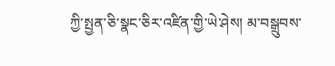ཀྱི་སྤྱན་ཅི་སྣང་ཅིར་འཛིན་གྱི་ཡེ་ཤེས། མ་བསྒྲུབས་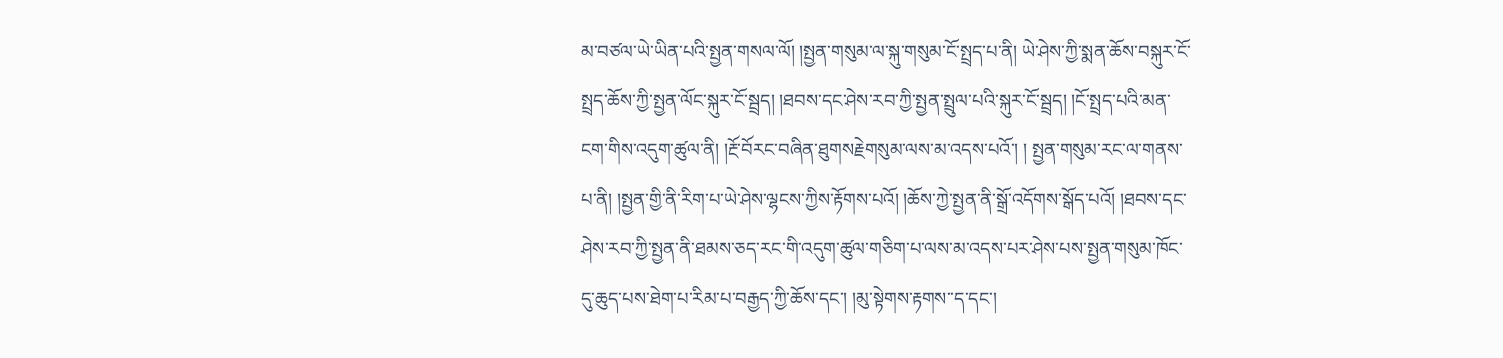མ་བཙལ་ཡེ་ཡིན་པའི་སྤྱན་གསལ་ལོ། །སྤྱན་གསུམ་ལ་སྐུ་གསུམ་ངོ་སྤྲད་པ་ནི། ཡེ་ཤེས་ཀྱི་སྨན་ཆོས་བསྐུར་ངོ་སྤྲད་ཆོས་ཀྱི་སྤྱན་ལོང་སྐུར་ངོ་སྦྲད། །ཐབས་དང་ཤེས་རབ་ཀྱི་སྤྱན་སྤྲུལ་པའི་སྐུར་ངོ་སྦྲད། །ངོ་སྤྲད་པའི་མན་ངག་གིས་འདུག་ཚུལ་ནི། །རྔོ་བོརང་བཞིན་ཐུགསརྗེགསུམ་ལས་མ་འདས་པའོ་། ། སྤྱན་གསུམ་རང་ལ་གནས་པ་ནི། །སྤྱན་གྱི་ནི་རིག་པ་ཡེ་ཤེས་ལྷངས་ཀྱིས་རྟོགས་པའོ། །ཆོས་ཀྱེ་སྤྱན་ནི་སྒྲོ་འདོགས་སྒོད་པའོ། །ཐབས་དང་ཤེས་རབ་ཀྱི་སྤྱན་ནི་ཐམས་ཅད་རང་གི་འདུག་ཚུལ་གཅིག་པ་ལས་མ་འདས་པར་ཤེས་པས་སྤྱན་གསུམ་ཁོང་དུ་ཆུད་པས་ཐེག་པ་རིམ་པ་བརྒྱད་ཀྱི་ཆོས་དང་། །མུ་སྟེགས་རྟགས་་ད་དང་།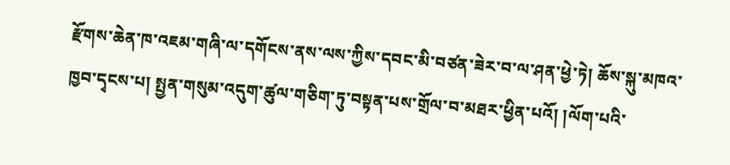རྫོགས་ཆེན་ཁ་འཇམ་གཞི་ལ་དགོངས་ནས་ལས་ཀྱིས་དབང་མི་བཙན་ཟེར་བ་ལ་ཤན་ཕྱེ་ཏེ། ཆོས་སྐུ་མཁའ་ཁྱབ་དྭངས་པ། སྤྱན་གསུམ་འདུག་ཚུལ་གཅིག་ཏུ་བསྟན་པས་གྲོལ་བ་མཐར་ཕྱིན་པའོ། །ལོག་པའི་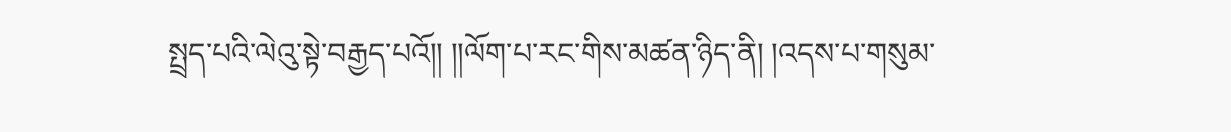སྤྲད་པའི་ལེའུ་སྟེ་བརྒྱད་པའོ།། །།ལོག་པ་རང་གིས་མཚན་ཉིད་ནི། །འདས་པ་གསུམ་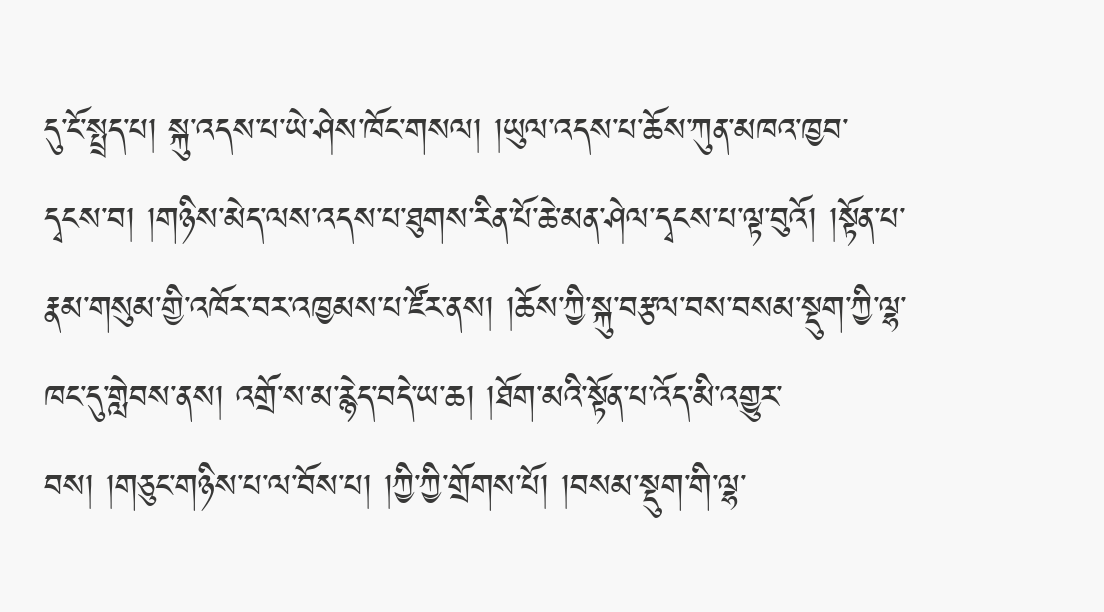དུ་ངོ་སྤྲད་པ། སྐུ་འདས་པ་ཡེ་ཤེས་ཁོང་གསལ། །ཡུལ་འདས་པ་ཆོས་ཀུན་མཁའ་ཁྱབ་དྭངས་བ། །གཉིས་མེད་ལས་འདས་པ་ཐུགས་རིན་པོ་ཆེ་མན་ཤེལ་དྭངས་པ་ལྟ་བུའོ། །སྟོན་པ་རྣམ་གསུམ་གྱི་འཁོར་བར་འཁྱམས་པ་ཛོར་ནས། །ཆོས་ཀྱི་སྐུ་བརྩལ་བས་བསམ་སྡུག་ཀྱི་ལྷ་ཁང་དུ་གླེབས་ནས། འགྲོ་ས་མ་རྙེད་བདེ་ཡ་ཆ། །ཐོག་མའི་སྟོན་པ་འོད་མི་འགྱུར་བས། །གཅུང་གཉིས་པ་ལ་བོས་པ། །ཀྱི་ཀྱི་གྲོགས་པོ། །བསམ་སྡུག་གི་ལྷ་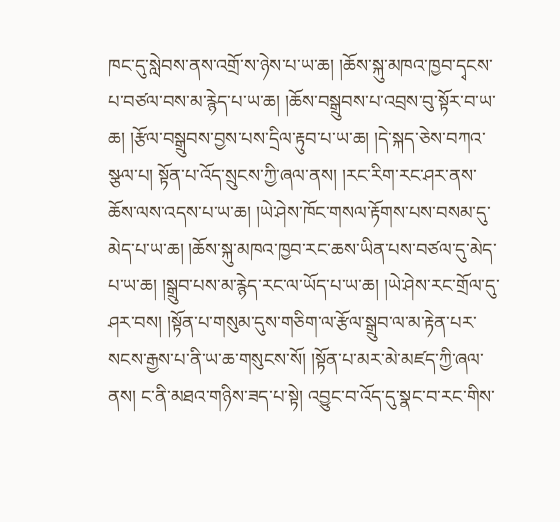ཁང་དུ་སླེབས་ནས་འགྲོ་ས་ཉེས་པ་ཡ་ཆ། །ཆོས་སྐུ་མཁའ་ཁྱབ་དྭངས་པ་བཙལ་བས་མ་རྙེད་པ་ཡ་ཆ། །ཆོས་བསྒྲུབས་པ་འབྲས་བུ་སྟོར་བ་ཡ་ཆ། །རྩོལ་བསྒྲུབས་བྱས་པས་དྲིལ་རྟུབ་པ་ཡ་ཆ། །དེ་སྐད་ཅེས་བཀའ་སྩལ་པ། སྟོན་པ་འོད་སྲུངས་ཀྱི་ཞལ་ནས། །རང་རིག་རང་ཤར་ནས་ཆོས་ལས་འདས་པ་ཡ་ཆ། །ཡེ་ཤེས་ཁོང་གསལ་རྟོགས་པས་བསམ་དུ་མེད་པ་ཡ་ཆ། །ཆོས་སྐུ་མཁའ་ཁྱབ་རང་ཆས་ཡིན་པས་བཙལ་དུ་མེད་པ་ཡ་ཆ། །སྒྲུབ་པས་མ་རྙེད་རང་ལ་ཡོད་པ་ཡ་ཆ། །ཡེ་ཤེས་རང་གྲོལ་དུ་ཤར་བས། །སྟོན་པ་གསུམ་དུས་གཅིག་ལ་རྩོལ་སྒྲུབ་ལ་མ་རྟེན་པར་སངས་རྒྱས་པ་ནི་ཡ་ཆ་གསུངས་སོ། །སྟོན་པ་མར་མེ་མཛད་ཀྱི་ཞལ་ནས། ང་ནི་མཐའ་གཉིས་ཟད་པ་སྟེ། འབྱུང་བ་འོད་དུ་སྣང་བ་རང་གིས་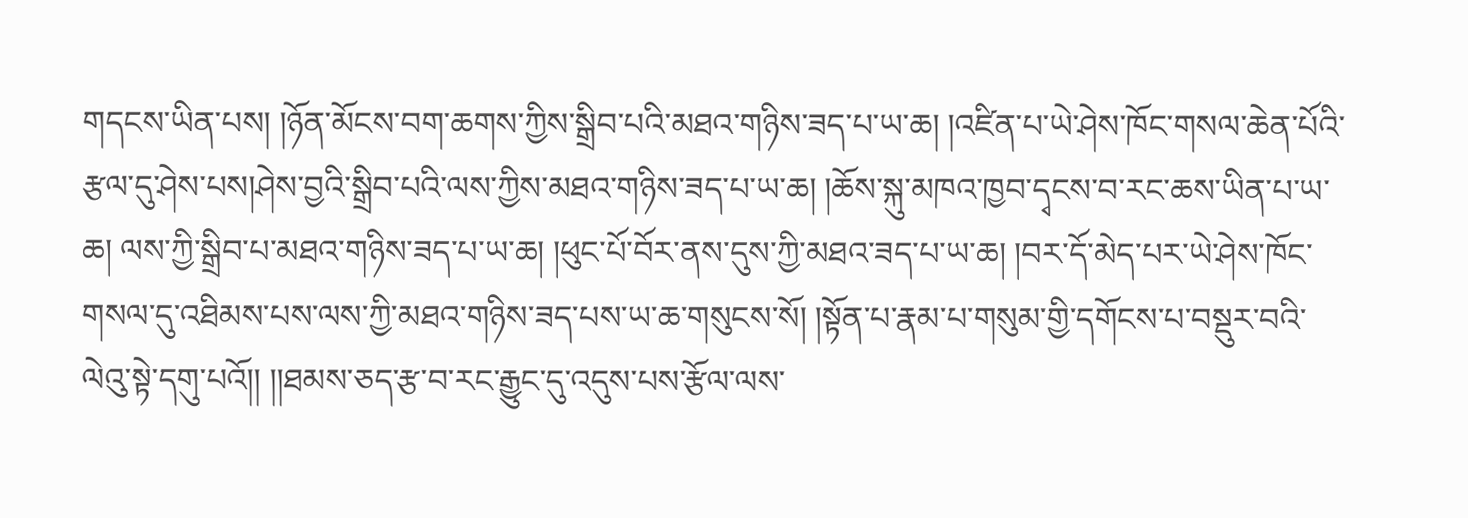གདངས་ཡིན་པས། །ཉོན་མོངས་བག་ཆགས་ཀྱིས་སྒྲིབ་པའི་མཐའ་གཉིས་ཟད་པ་ཡ་ཆ། །འཛིན་པ་ཡེ་ཤེས་ཁོང་གསལ་ཆེན་པོའི་རྩལ་དུ་ཤེས་པས།ཤེས་བྱའི་སྒྲིབ་པའི་ལས་ཀྱིས་མཐའ་གཉིས་ཟད་པ་ཡ་ཆ། །ཆོས་སྐུ་མཁའ་ཁྱབ་དྭངས་བ་རང་ཆས་ཡིན་པ་ཡ་ཆ། ལས་ཀྱི་སྒྲིབ་པ་མཐའ་གཉིས་ཟད་པ་ཡ་ཆ། །ཕུང་པོ་བོར་ནས་དུས་ཀྱི་མཐའ་ཟད་པ་ཡ་ཆ། །བར་དོ་མེད་པར་ཡེ་ཤེས་ཁོང་གསལ་དུ་འཐིམས་པས་ལས་ཀྱི་མཐའ་གཉིས་ཟད་པས་ཡ་ཆ་གསུངས་སོ། །སྟོན་པ་རྣམ་པ་གསུམ་གྱི་དགོངས་པ་བསྡུར་བའི་ལེའུ་སྟེ་དགུ་པའོ།། །།ཐམས་ཅད་རྩ་བ་རང་རྒྱུང་དུ་འདུས་པས་རྩོལ་ལས་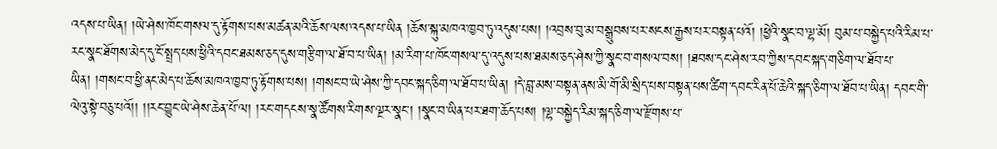འདས་པ་ཡིན། །ཡེ་ཤེས་ཁོང་གསལ་དུ་རྟོགས་པས་མཚན་མའི་ཆོས་ལས་འདས་པ་ཡིན །ཆོས་སྐུ་མཁའ་ཁྱབ་ཏུ་འདུས་པས། །འབྲས་བུ་མ་བསྒྲུབས་པར་སངས་རྒྱས་པར་བསྟན་པའོ། །ཕྱེའི་སྣང་བ་ལྷ་མོ། བུམ་པ་བསྐྱེད་པའི་རིམ་པ་རང་སྣང་ཐོགས་མེད་དུ་ངོ་སྤྲད་པས་ཕྱིའི་དབང་ཐམས་ཅད་དུས་གརྩིག་ལ་ཐོ་བ་པ་ཡིན། །མ་རིག་པ་ཁོང་གསལ་དུ་འདུས་པས་ཐམས་ཅད་ཤེས་ཀྱི་སྣང་བ་གསལ་བས། །ཐབས་དང་ཤེས་རབ་ཀྱིས་དབང་སྐད་གཅིག་ལ་ཐོབ་པ་ཡིན། །གསང་བ་ཕྱི་ནང་མེད་པ་ཆོས་མཁའ་ཁྱབ་ཏུ་རྟོགས་པས། །གསང་བ་ཡེ་ཤེས་ཀྱི་དབང་སྐད་ཅིག་ལ་ཐོབ་པ་ཡིན། །དེ་བླ་མས་བསྟན་ནས་མི་གོ་མི་སྲིད་པས་བསྟན་པས་ཚིག་དབང་རིན་པོ་ཆེའི་སྐད་ཅིག་ལ་ཐོབ་པ་ཡིན། དབང་གི་ལེའུ་སྟེ་བཅུ་པའོ།། །།རང་བྱུང་ཡེ་ཤེས་ཆེན་པོ་ལ། །རང་གདངས་སྣ་ཚོགས་རིགས་ལྔར་སྣང་། །སྣང་བ་ཡིན་པར་ཐག་ཆོད་པས། །ལྷ་བསྐྱེད་རིམ་སྐད་ཅིག་ལ་རྫོགས་པ་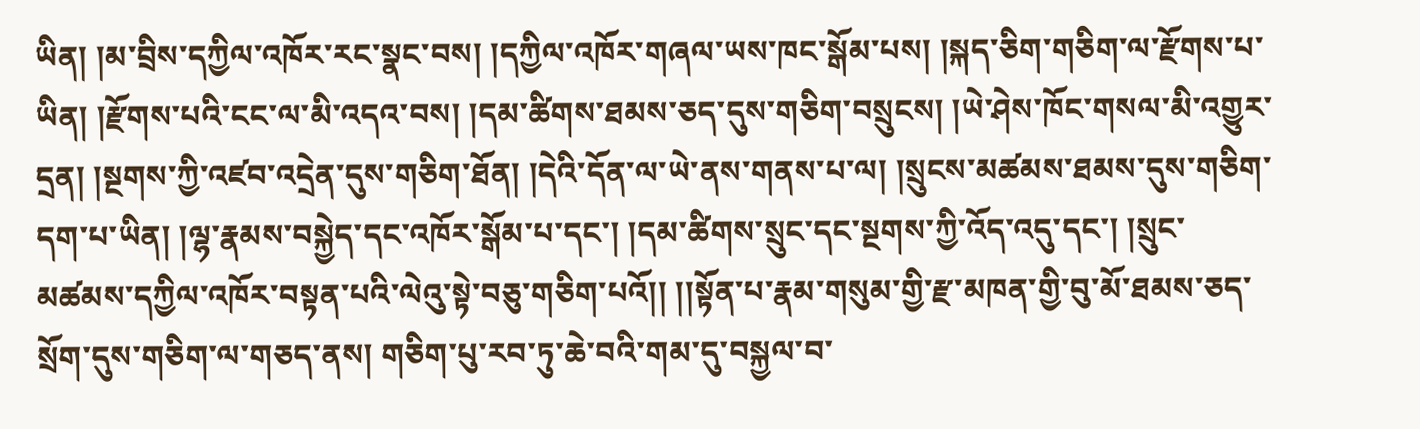ཡིན། །མ་བྲིས་དཀྱིལ་འཁོར་རང་སྣང་བས། །དཀྱིལ་འཁོར་གཞལ་ཡས་ཁང་སྒོམ་པས། །སྐད་ཅིག་གཅིག་ལ་རྫོགས་པ་ཡིན། །རྫོགས་པའི་ངང་ལ་མི་འདའ་བས། །དམ་ཚིགས་ཐམས་ཅད་དུས་གཅིག་བསྲུངས། །ཡེ་ཤེས་ཁོང་གསལ་མི་འགྱུར་དྲན། །སྔགས་ཀྱི་འཛབ་འདྲེན་དུས་གཅིག་ཐོན། །དེའི་དོན་ལ་ཡེ་ནས་གནས་པ་ལ། །སྲུངས་མཚམས་ཐམས་དུས་གཅིག་དག་པ་ཡིན། །ལྷ་རྣམས་བསྐྱེད་དང་འཁོར་སྒོམ་པ་དང་། །དམ་ཚིགས་སྲུང་དང་སྔགས་ཀྱི་འོད་འདུ་དང་། །སྲུང་མཚམས་དཀྱིལ་འཁོར་བསྟན་པའི་ལེའུ་སྟེ་བཅུ་གཅིག་པའོ།། །།སྟོན་པ་རྣམ་གསུམ་གྱི་རྫ་མཁན་གྱི་བུ་མོ་ཐམས་ཅད་སྲོག་དུས་གཅིག་ལ་གཅད་ནས། གཅིག་པུ་རབ་ཏུ་ཆེ་བའི་གམ་དུ་བསྐྱལ་བ་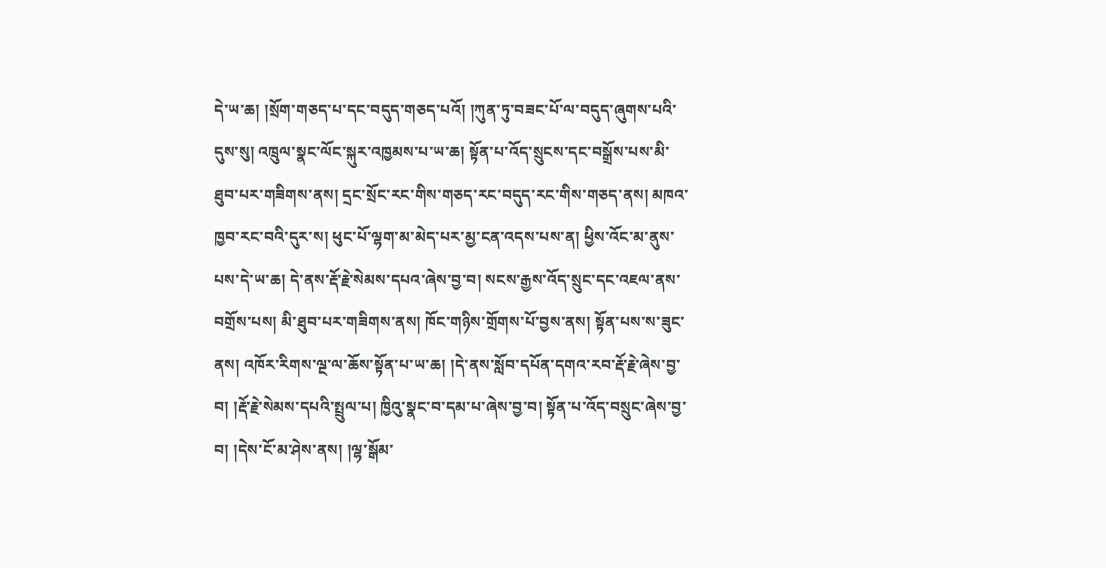དེ་ཡ་ཆ། །སྲོག་གཅད་པ་དང་བདུད་གཅད་པའོ། །ཀུན་ཏུ་བཟང་པོ་ལ་བདུད་ཞུགས་པའི་དུས་སུ། འཁྲུལ་སྣང་ལོང་སྐུར་འཁྱམས་པ་ཡ་ཆ། སྟོན་པ་འོད་སྲུངས་དང་བསྒྲོས་པས་མི་ཐུབ་པར་གཟིགས་ནས། དྲང་སྲོང་རང་གིས་གཅད་རང་བདུད་རང་གིས་གཅད་ནས། མཁའ་ཁྱབ་རང་བའི་དུར་ས། ཕུང་པོ་ལྷག་མ་མེད་པར་མྱ་ངན་འདས་པས་ན། ཕྱིས་འོང་མ་ནུས་པས་དེ་ཡ་ཆ། དེ་ནས་རྡོ་རྗེ་སེམས་དཔའ་ཞེས་བྱ་བ། སངས་རྒྱས་འོད་སྲུང་དང་འཇལ་ནས་བགྲོས་པས། མི་ཐུབ་པར་གཟིགས་ནས། ཁོང་གཉིས་གྲོགས་པོ་བྱས་ནས། སྟོན་པས་ས་ཟུང་ནས། འཁོར་རིགས་ལྔ་ལ་ཆོས་སྟོན་པ་ཡ་ཆ། །དེ་ནས་སློབ་དཔོན་དགའ་རབ་རྡོ་རྗེ་ཞེས་བྱ་བ། །རྡོ་རྗེ་སེམས་དཔའི་སྤྲུལ་པ། ཁྱིའུ་སྣང་བ་དམ་པ་ཞེས་བྱ་བ། སྟོན་པ་འོད་བསྲུང་ཞེས་བྱ་བ། །དེས་ངོ་མ་ཤེས་ནས། །ལྷ་སྒོམ་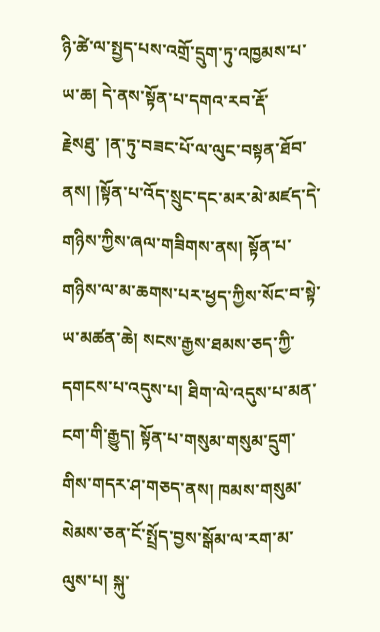ཉི་ཚེ་ལ་སྤྱད་པས་འགྲོ་དྲུག་ཏུ་འཁྱམས་པ་ཡ་ཆ། དེ་ནས་སྟོན་པ་དགའ་རབ་རྡོ་རྗེསཐུ་ །ན་ཏུ་བཟང་པོ་ལ་ལུང་བསྟན་ཐོབ་ནས། །སྟོན་པ་འོད་སྲུང་དང་མར་མེ་མཛད་དེ་གཉིས་ཀྱིས་ཞལ་གཟིགས་ནས། སྟོན་པ་གཉིས་ལ་མ་ཆགས་པར་ཕྱད་ཀྱིས་སོང་བ་སྟེ་ཡ་མཚན་ཆེ། སངས་རྒྱས་ཐམས་ཅད་ཀྱི་དགངས་པ་འདུས་པ། ཐིག་ལེ་འདུས་པ་མན་ངག་གི་རྒྱུད། སྟོན་པ་གསུམ་གསུམ་དྲུག་གིས་གདར་ཤ་གཅད་ནས། ཁམས་གསུམ་སེམས་ཅན་ངོ་སྤྲོད་བྱས་སྒོམ་ལ་རག་མ་ལུས་པ། སྐུ་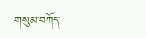གསུམ་བཀོད་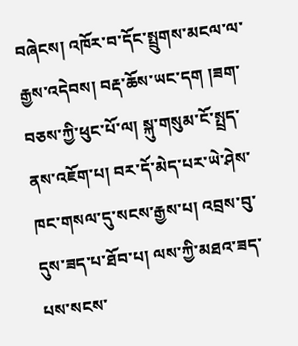བཞེངས། འཁོར་བ་དོང་སྤྲུགས་མངལ་ལ་རྒྱས་འདེབས། བརྡ་ཆོས་ཡང་དག །ཟག་བཅས་ཀྱི་ཕུང་པོ་ལ། སྐུ་གསུམ་ངོ་སྤྲད་ནས་འཇོག་པ། བར་དོ་མེད་པར་ཡེ་ཤེས་ཁང་གསལ་དུ་སངས་རྒྱས་པ། འབྲས་བུ་དུས་ཟད་པ་ཐོབ་པ། ལས་ཀྱི་མཐའ་ཟད་པས་སངས་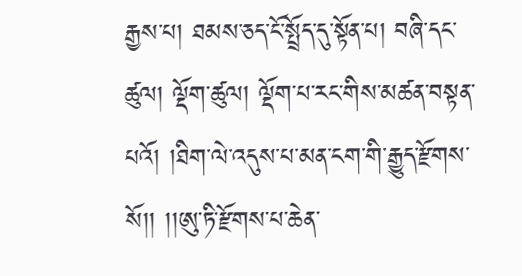རྒྱས་པ། ཐམས་ཅད་ངོ་སྤྲོད་དུ་སྟོན་པ། བཞི་དང་ཚུལ། ལྡོག་ཚུལ། ལྡོག་པ་རང་གིས་མཚན་བསྟན་པའོ། །ཐིག་ལེ་འདུས་པ་མན་ངག་གི་རྒྱུད་རྫོགས་སོ།། །།ཨུ་ཏི་རྫོགས་པ་ཆེན་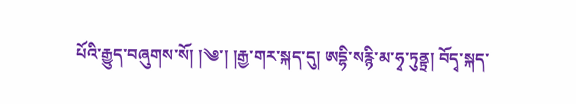པོའི་རྒྱུད་བཞུགས་སོ། །༄་། །རྒྱ་གར་སྐད་དུ། ཨདྷི་སརྙི་མ་ཧྭ་ཏུནྟྲ། བོདྭ་སྐད་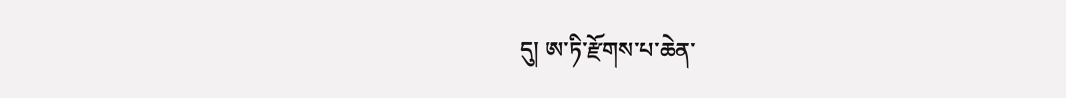དུ། ཨ་ཏི་རྫོགས་པ་ཆེན་